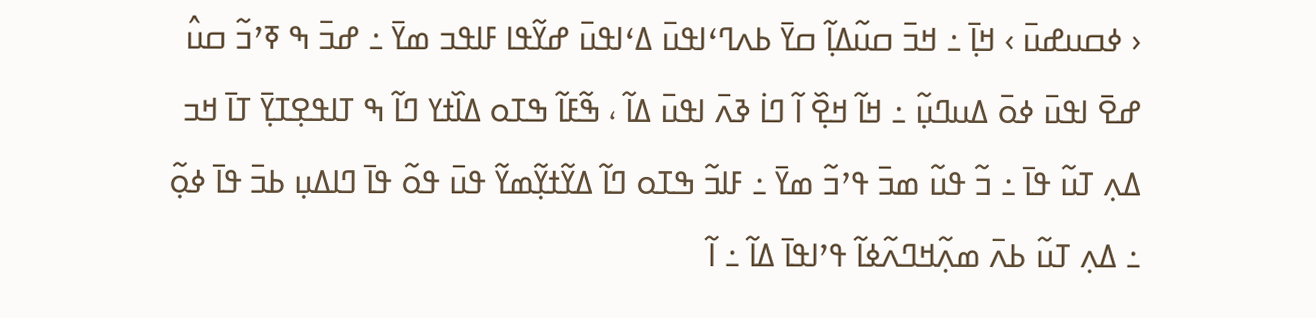‹ ߦߛߎߝߎ߫ › ߞߊ߲߫ ߸ ߞߏ߫ ߛߎ߬ߡߊ߲߬ ߛߌ߫ ߕߍߣߵߊߟߎ߫ ߡߵߊߟߎ߫ ߝߌ߬ߟߊ ߓߊߟߏ ߘߌ߫ ߸ ߝߏ߫ ߒ ߧߴߏ߬ ߛߎ߮ ߝߐ߫ ߊߟߎ߫ ߦߋ߫ ߡߎߣߎ߲߬ ߸ ߞߊ߬ ߞߐ߲߰ ߊ߬ ߣߊ߭ ߢߍ߫ ߊߟߎ߫ ߡߊ߬ ، ߒ߬ߓߊ߬ ߒߠߋ ߡߊ߰ߙߌ ߣߊ߬ ߒ ߠߊߟߐ߲ߠߌ߲߫ ߠߊ߫ ߞߏ ߡߍ߲ ߠߎ߬ ߟߊ߫ ߸ ߏ߬ ߟߎ߬ ߘߏ߫ ߟߴߏ߬ ߘߌ߫ ߸ ߓߊߏ߬ ߒߠߋ ߣߊ߬ ߡߌ߬ߙߌ߲߬ߘߌ߬ ߟߎ߫ ߟߋ߬ ߟߊ߫ ߣߊߡߎ߲ ߕߏ߫ ߟߊ߫ ߦߋ߲߬ ߸ ߡߍ߲ ߠߎ߬ ߕߍ߫ ߘߍ߲߬ߞߣߍ߬ߦߊ߬ ߟߴߊߟߊ߫ ߡߊ߬ ߸ ߊ߬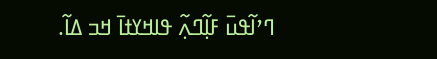ߣߴߊ߬ߟߎ߫ ߓߊ߲߬ߣߍ߲߬ ߟߊߞߌߙߊ߫ ߞߏ ߡߊ߬.